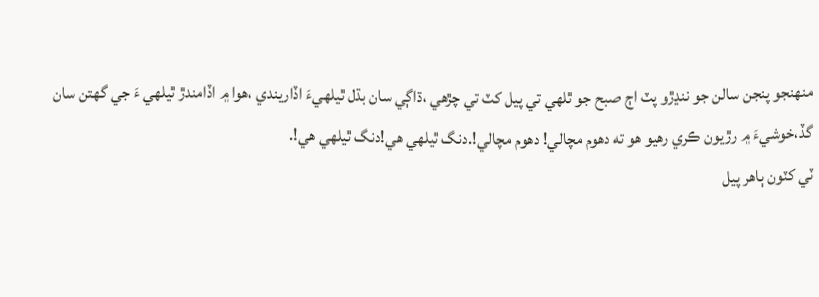منهنجو پنجن سالن جو ننڍڙو پٽ اڄ صبح جو ٿلهي تي پيل کٽ تي چڙهي ،ڌاڳي سان بڌل ٿيلهيءَ اڏاريندي ،هوا ۾ اڏامندڙ ٿيلهي ءَ جي گھتن سان گڏ،خوشيءَ ۾ رڙيون ڪري رهيو هو ته دهوم مچالي! دهوم مچالي!.دنگ ٿيلهي هي!دنگ ٿيلهي هي!.
ٽي کٽون ٻاهر پيل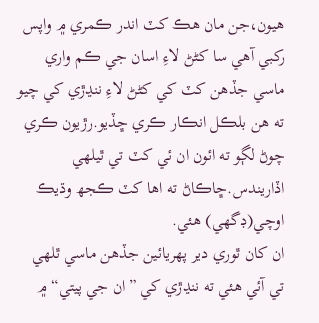هيون،جن مان هڪ کٽ اندر ڪمري ۾ واپس رکبي آهي سا کڻڻ لاءِ اسان جي ڪم واري ماسي جڏهن کٽ کي کڻڻ لاءِ ننڍڙي کي چيو ته هن بلڪل انڪار ڪري ڇڏيو.رڙيون ڪري چوڻ لڳو ته ائون ان ئي کٽ تي ٿيلهي اڏاريندس.ڇاڪاڻ ته اها کٽ ڪجھ وڌيڪ اوچي(ڊگھي) هئي.
ان کان ٿوري دير پهريائين جڏهن ماسي ٿلهي تي آئي هئي ته ننڍڙي کي ”ان جي پيتي“ ۾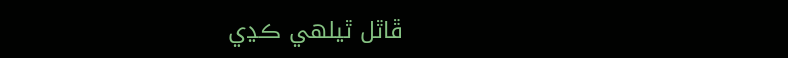ڦاٿل ٿيلهي ڪڍي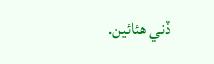ڏني هئائين.